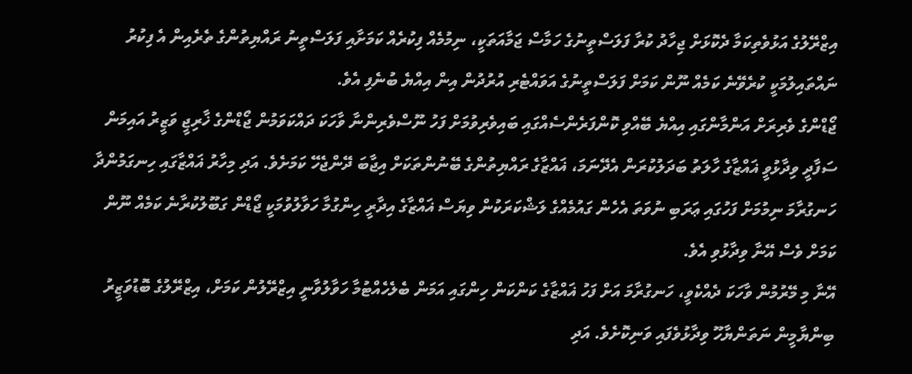އިޒްރޭލުގެ އަޅުވެތިކަމާ ދެކޮޅަށް ޖިހާދު ކުރާ ފަލަސްތީނުގެ ހަމާސް ޖަމާއަތަކީ، ނިމުމެއް ފިކުރެއް ކަމަށާއި ފަލަސްތީނު ރައްޔިތުންގެ ތެރެއިން އެ ފިކުރު ނައްތައިލުމަކީ ކުރެވޭނެ ކަމެއް ނޫން ކަމަށް ފަލަސްތީނުގެ އަވައްޓެރި އުރުދުން އިން އިއްޔެ ބުނެފި އެވެ.
ޖޯޑްންގެ ވެރިރަށް އަންމާންގައި އިއްޔެ ބޭއްވި ކޮންފަރެންސެއްގައި ބައިވެރިވުމަށް ފަހު ނޫސްވެރިންނާ ވާހަކަ ދައްކަވަމުން ޖޯޑްންގެ ޚާރިޖީ ވަޒީރު އައިމަން ސަފާދީ ވިދާޅުވީ ޣައްޒާގެ ހާލަތު ބަދަލުކުރަން އެދޭނަމަ، ޣައްޒާގެ ރައްޔިތުންގެ ބޭނުންތަކަށް އިޖާބަ ދޭންޖެހޭ ކަމަށެވެ. އަދި މިހާރު ޣައްޒާގައި ހިނގަމުންދާ ހަނގުރާމަ ނިމުމަށް ފަހުގައި ޢަރަބި ނުވަތަ އެހެން ގައުމެއްގެ ލަޝްކަރަކުން ވިޔަސް ޣައްޒާގެ އިދާރީ ހިންގުމާ ހަވާލުވުމަކީ ޖޯޑްން ގަބޫލުކުރާނެ ކަމެއް ނޫން ކަމަށް ވެސް އޭނާ ވިދާޅުވި އެވެ.
އޭނާ މި މޭރުމުން ވާހަކަ ދެއްކެވީ، ހަނގުރާމަ އަށް ފަހު ޣައްޒާގެ ކަންކަން ހިންގައި އަމަން ބެލެހެއްޓުމާ ހަވާލުވާނީ އިޒްރޭލުން ކަމަށް، އިޒްރޭލުގެ ބޮޑުވަޒީރު ބިންޔާމީން ނަތަންޔާހޫ ވިދާޅުވެފައި ވަނިކޮށެވެ. އަދި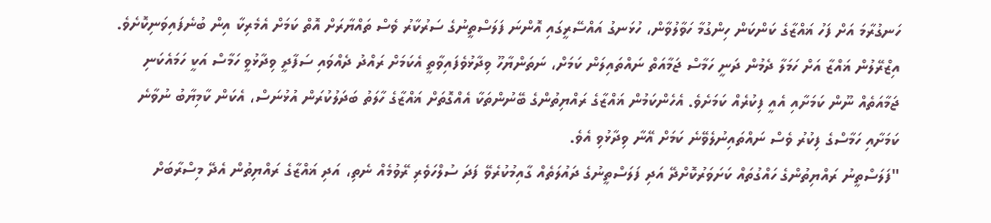ހަނގުރާމަ އަށް ފަހު ޣައްޒާގެ ކަންކަން ހިންގުމާ ހަވާލުވާން، ހުޅަނގު އައްސޭރީގައި އޮންނަ ފަލަސްތީނުގެ ސަރުކާރު ވެސް ތައްޔާރަށް އޮތް ކަމަށް އެމެރިކާ އިން ބުނެފައިވަނިކޮށެވެ.
އިޒްރޭލުން ޣައްޒާ އަށް ހަމަލާ ދެމުން ދަނީ ހަމާސް ޖަމާއަތް ނައްތައިލަން ކަމަށް، ނަތަންޔާހޫ ވިދާޅުވެފައިވާތީ އެކަމަށް ރައްދު ދެއްވައި ސަފާދީ ވިދާޅުވީ ހަމާސް އަކީ ހަމައެކަނި ޖަމާއަތެއް ނޫން ކަމަށާއި އެއީ ފިކުރެއް ކަމަށެވެ. އެހެންކަމުން ޣައްޒާގެ ރައްޔިތުންގެ ބޭނުންތަކާ އެއްގޮތަށް ޣައްޒާގެ ހާލަތު ބަދަލުކުރަން އުޅުނަސް، އެކަން ކާމިޔާބު ނުވާނެ ކަމަށާއި ހަމާސްގެ ފިކުރު ވެސް ނައްތައިނުލެވޭނެ ކަމަށް އޭނާ ވިދާޅުވި އެވެ.
"ފަލަސްތީނު ރައްޔިތުންގެ ހައްގުތައް ކަށަވަރުކޮށްދޭ އަދި ފަލަސްތީނުގެ ދައުލަތެއް ގާއިމުކުރެވޭ ފަދަ ސުލްހަވެރި ރޭވުމެއް ނެތި، އަދި ޣައްޒާގެ ރައްޔިތުން އެދޭ މިސްރާބަށް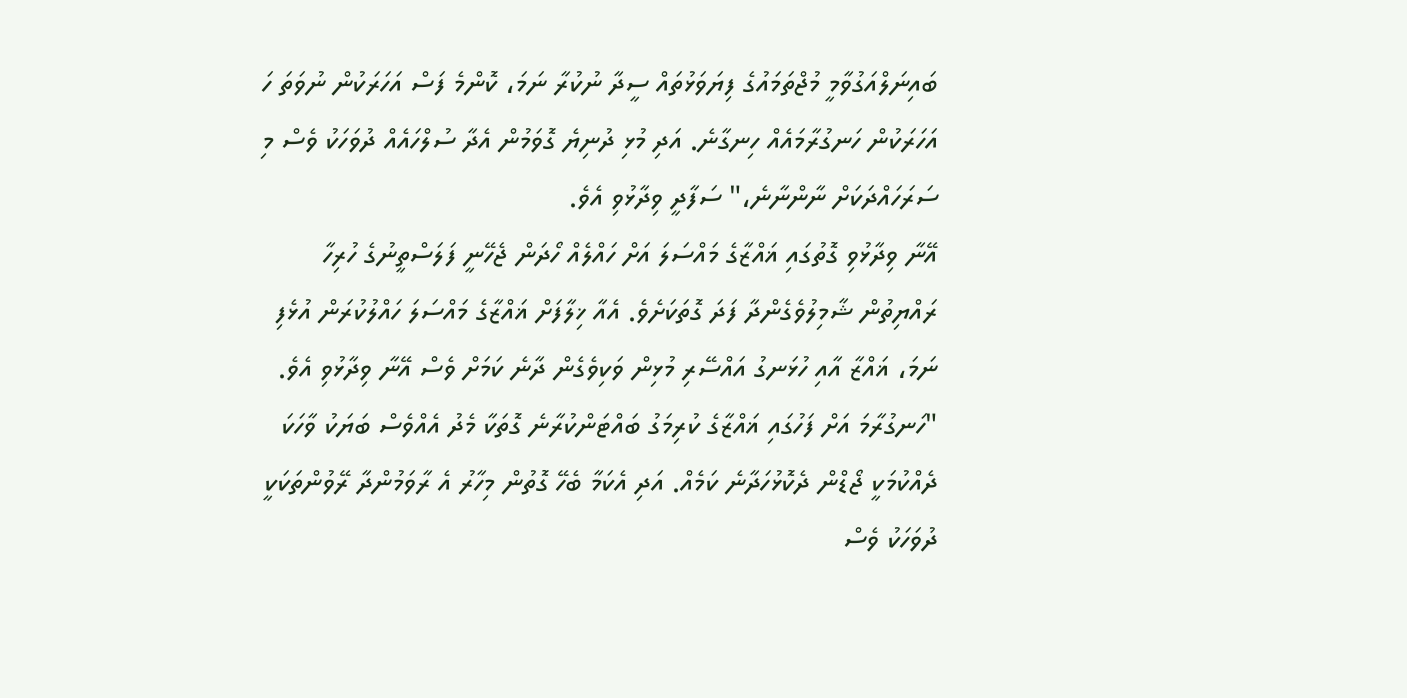ބައިނަލްއަގުވާމީ މުޖްތަމައުގެ ފިޔަވަޅުތައް ސީދާ ނުކުރާ ނަމަ، ކޮންމެ ފަސް އަހަރަކުން ނުވަތަ ހަ އަހަރަކުން ހަނގުރާމައެއް ހިނގާނެ. އަދި މުޅި ދުނިޔެ ގޮވަމުން އެދާ ސުލްހައެއް ދުވަހަކު ވެސް މި ސަރަހައްދަކަށް ނާންނާނެ،" ސަފާދީ ވިދާޅުވި އެވެ.
އޭނާ ވިދާޅުވި ގޮތުގައި ޣައްޒާގެ މައްސަލަ އަށް ހައްލެއް ހޯދަން ޖެހޭނީ ފަލަސްތީނުގެ ހުރިހާ ރައްޔިތުން ޝާމިލުވެގެންދާ ފަދަ ގޮތަކަށެވެ. އެއާ ޚިލާފަށް ޣައްޒާގެ މައްސަލަ ހައްލުކުރަން އުޅެފި ނަމަ، ޣައްޒާ އާއި ހުޅަނގު އައްސޭރި މުޅިން ވަކިވެގެން ދާނެ ކަމަށް ވެސް އޭނާ ވިދާޅުވި އެވެ.
"ހަނގުރާމަ އަށް ފަހުގައި ޣައްޒާގެ ކުރިމަގު ބައްޓަންކުރާނެ ގޮތަކާ މެދު އެއްވެސް ބަޔަކު ވާހަކަ ދެއްކުމަކީ ޖޯޑްން ދެކޮޅުހަދާނެ ކަމެއް. އަދި އެކަމާ ބެހޭ ގޮތުން މިހާރު އެ ރާވަމުންދާ ރޭވުންތަކަކީ ދުވަހަކު ވެސް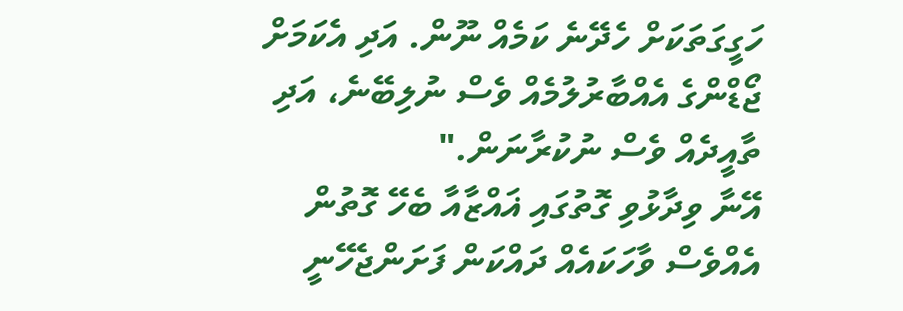ހަގީގަތަކަށް ހެދޭނެ ކަމެއް ނޫން. އަދި އެކަމަށް ޖޯޑްންގެ އެއްބާރުލުމެއް ވެސް ނުލިބޭނެ، އަދި ތާއީދެއް ވެސް ނުކުރާނަން."
އޭނާ ވިދާޅުވި ގޮތުގައި ޣައްޒާއާ ބެހޭ ގޮތުން އެއްވެސް ވާހަކައެއް ދައްކަން ފަށަންޖެހޭނީ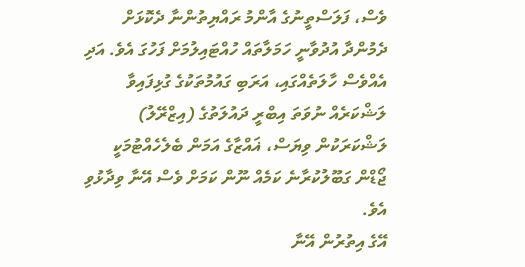ވެސް، ފަލަސްތީނުގެ އާންމު ރައްޔިތުންނާ ދެކޮޅަށް ދެމުންދާ އުދުވާނީ ހަމަލާތައް ހުއްޓައިލުމަށް ފަހުގަ އެވެ. އަދި އެއްވެސް ހާލަތެއްގައި، އަރަބި ގައުމުތަކުގެ ގުޅިފައިވާ ލަޝްކަރެއް ނުވަތަ އިބްރީ ދައުލަތުގެ (އިޒްރޭލު) ލަޝްކަރަކުން ވިޔަސް، ޣައްޒާގެ އަމަން ބެލެހެއްޓުމަކީ ޖޯޑްން ގަބޫލުކުރާނެ ކަމެއް ނޫން ކަމަށް ވެސް އޭނާ ވިދާޅުވި އެވެ.
އޭގެ އިތުރުން އޭނާ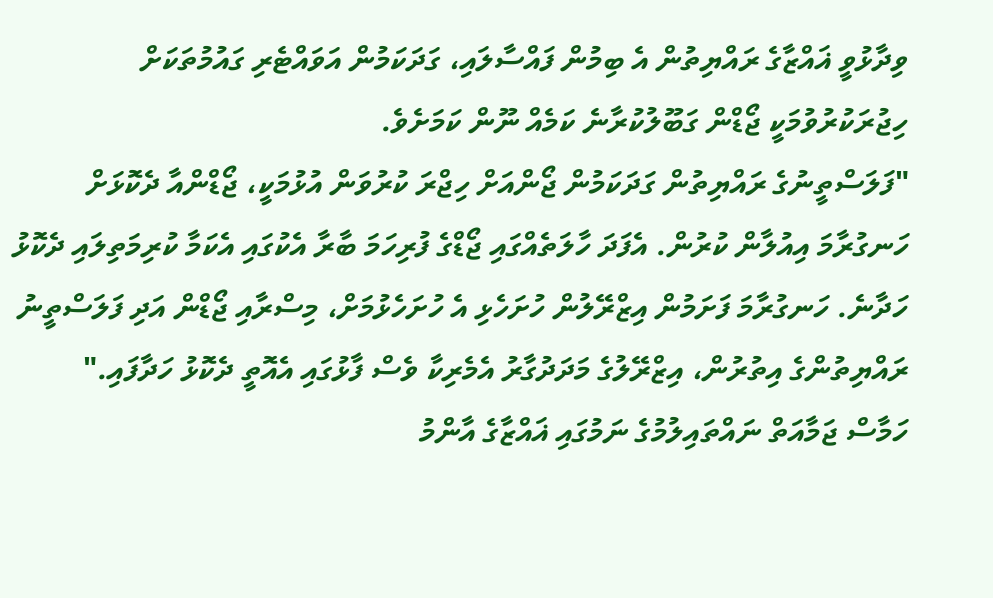ވިދާޅުވީ ޣައްޒާގެ ރައްޔިތުން އެ ބިމުން ފައްސާލައި، ގަދަކަމުން އަވައްޓެރި ގައުމުތަކަށް ހިޖުރަކުރުވުމަކީ ޖޯޑްން ގަބޫލުކުރާނެ ކަމެއް ނޫން ކަމަށެވެ.
"ފަލަސްތީނުގެ ރައްޔިތުން ގަދަކަމުން ޖޯންއަށް ހިޖްރަ ކުރުވަން އުޅުމަކީ، ޖޯޑްންއާ ދެކޮޅަށް ހަނގުރާމަ އިއުލާން ކުރުން. އެފަދަ ހާލަތެއްގައި ޖޯޑްގެ ފުރިހަމަ ބާރާ އެކުގައި އެކަމާ ކުރިމަތިލައި ދެކޮޅު ހަދާނެ. ހަނގުރާމަ ފަށަމުން އިޒްރޭލުން ހުށަހެޅި އެ ހުށަހެޅުމަށް، މިސްރާއި ޖޯޑްން އަދި ފަލަސްތީނު ރައްޔިތުންގެ އިތުރުން، އިޒްރޭލުގެ މަދަދުގާރު އެމެރިކާ ވެސް ފާޅުގައި އެއޮތީ ދެކޮޅު ހަދާފައި."
ހަމާސް ޖަމާއަތް ނައްތައިލުމުގެ ނަމުގައި ޣައްޒާގެ އާންމު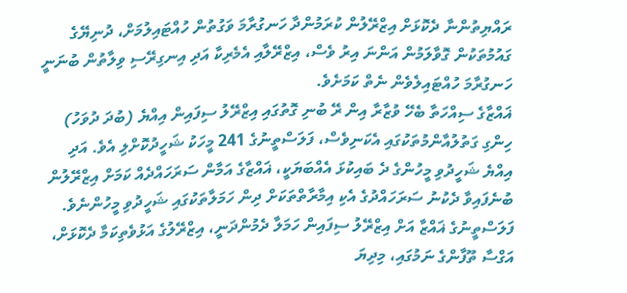ރައްޔިތުންނާ ދެކޮޅަށް އިޒްރޭލުން ކުރަމުންދާ ހަނގުރާމަ ވަގުތުން ހުއްޓައިލުމަށް، ދުނިޔޭގެ ގައުމުތަކުން ގޮވާލަމުން އަންނަ އިރު ވެސް، އިޒްރޭލާއި އެމެރިކާ އަދި އިނގިރޭސި ވިލާތުން ބުނަނީ ހަނގުރާމަ ހުއްޓައިލެވެން ނެތް ކަމަށެވެ.
ޣައްޒާގެ ސިއްހަތާ ބެހޭ ވުޒާރާ އިން ރޭ ބުނި ގޮތުގައި އިޒްރޭލު ސިފައިން އިއްޔެ (ބުދަ ދުވަހު) ހިންގި ގަތުލުއާންމުތަކުގައި އެކަނިވެސް، ފަލަސްތީނުގެ 241 މީހަކު ޝަހީދުކޮށްލި އެވެ. އަދި އިއްޔެ ޝަހީދުވި މީހުންގެ ދެ ބައިކުޅަ އެއްބަޔަކީ، ޣައްޒާގެ އަމާން ސަރަހައްދެއް ކަމަށް އިޒްރޭލުން ބުނެފައިވާ ދެކުނު ސަރަހައްދުގެ އެކި އިމާރާތްތަކަށް ދިން ހަމަލާތަކުގައި ޝަހީދުވި މީހުންނެވެ.
ފަލަސްތީނުގެ ޣައްޒާ އަށް އިޒްރޭލު ސިފައިން ހަމަލާ ދެމުންދަނީ، އިޒްރޭލުގެ އަޅުވެތިކަމާ ދެކޮޅަށް، އަގްސާ ތޫފާންގެ ނަމުގައި، މިދިޔަ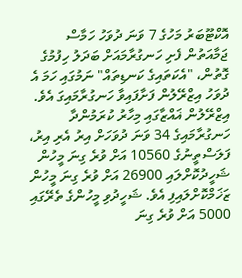އޮކްޓޫބަރު މަހުގެ 7 ވަނަ ދުވަހު ހަމާސް ޖަމާއަތުން ފެށި ހަނގުރާމައަށް ބަދަލު ހިފުމުގެ ގޮތުން، "އެކަތައިގެ ކަނޑިތައް" ނަމުގައި ހަމަ އެ ދުވަހު އިޒްރޭލުން ފަށާފައިވާ ހަނގުރާމައިގަ އެވެ.
އިޒްރޭލުން ޣައްޒާގައި މިހާރު ކުރަމުންދާ ހަނގުރާމައިގެ 34 ވަނަ ދުވަހަށް އިރު އެރި އިރު، ފަލަސްތީނުގެ 10560 އަށް ވުރެ ގިނަ މީހުން ޝަހީދުކޮށްލައި 26900 އަށް ވުރެ ގިނަ މީހުން ޒަޚަމްކޮށްލައިފި އެވެ. ޝަހީދުވި މީހުންގެ ތެރޭގައި 5000 އަށް ވުރެ ގިނަ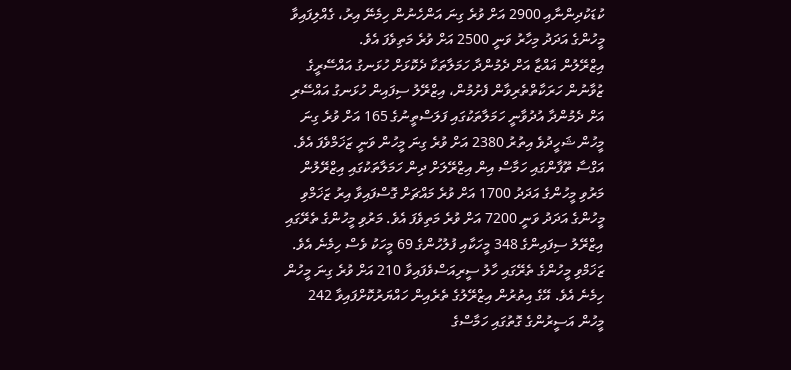ކުޑަކުދިންނާއި 2900 އަށް ވުރެ ގިނަ އަންހެނުން ހިމެނޭ އިރު، ގެއްލިފައިވާ މީހުންގެ އަދަދު މިހާރު ވަނީ 2500 އަށް ވުރެ މަތިވެފަ އެވެ.
އިޒްރޭލުން ޣައްޒާ އަށް ދެމުންދާ ހަމަލާތަކާ ދެކޮޅަށް ހުޅަނގު އައްސޭރީގެ ޒުވާނުން ހަރަކާތްތެރިވާން ފެށުމުން، އިޒްރޭލު ސިފައިން ހުޅަނގު އައްސޭރި އަށް ދެމުންދާ އުދުވާނީ ހަމަލާތަކުގައި ފަލަސްތީނުގެ 165 އަށް ވުރެ ގިނަ މީހުން ޝަހީދުވެ އިތުރު 2380 އަށް ވުރެ ގިނަ މީހުން ވަނީ ޒަޚަމްވެފަ އެވެ.
އަގްސާ ތޫފާންގައި ހަމާސް އިން އިޒްރޭލަށް ދިން ހަމަލާތަކުގައި އިޒްރޭލުން މަރުވި މީހުންގެ އަދަދު 1700 އަށް ވުރެ މައްޗަށް ގޮސްފައިވާ އިރު ޒަޚަމްވި މީހުންގެ އަދަދު ވަނީ 7200 އަށް ވުރެ މަތިވެފަ އެވެ. މަރުވި މީހުންގެ ތެރޭގައި އިޒްރޭލު ސިފައިންގެ 348 މީހަކާއި ފުލުހުންގެ 69 މީހަކު ވެސް ހިމެނެ އެވެ. ޒަޚަމްވި މީހުންގެ ތެރޭގައި ހާލު ސީރިއަސްވެފައިވާ 210 އަށް ވުރެ ގިނަ މީހުން ހިމެނެ އެވެ. އޭގެ އިތުރުން އިޒްރޭލުގެ ތެރެއިން ހައްޔަރުކޮށްފައިވާ 242 މީހުން އަސީރުންގެ ގޮތުގައި ހަމާސްގެ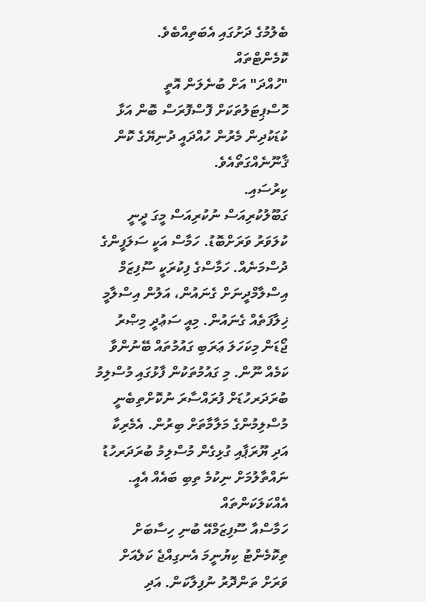ބެލުމުގެ ދަށުގައި އެބަތިއްބެވެ.
ކޮމެންޓްތައް
"ހުއްދަ" އަށް ބުނެލަން އޮތީ ހޮސްޕިޓަލުތަކަށް ފޮސްފޮރަސް ބޮން އަޅާ ކުޑަކުދިން މެރުން ހުއްދައީ ދުނިޔޭގެ ކޮން ޤާނޫނެއްގަތޯއެވެ.
ކިރުސައި.
ގަބޫލުކުރިއަސް ނުކުރިއަސް މީގަ ދީނީ ކުލަވަރު ވަރަށްބޮޑު. ހަމާސް އަކީ ސަލަފީންގެ ދުސްމަނެއް. ހަމާސްގެ ފިކުރަކީ ސޫފިޒަމް އިސްލާމްދީނަށް ގެނައުން، އަލުން އިސްލާމީ ޚިލާފަތެއް ގެނައުން. މިއީ ސަޢުދީ މިޞްރު ޖޯޑަން މިކަހަލަ ޢަރަބި ގައުމުތައް ބޭނުންވާ ކަމެއް ނޫން. މި ގައުމުތަކުން ފާޅުގައި މުސްލިމު ބުރަދަރހުޑަށް ފުރައްސާރަ ނުކޮށްތިބެނީ މުސްލިމުންގެ މަލާމާތަށް ބިރުން. އެމެރިކާ އަދި ޔޫރަޕާއި ގުޅިގެން މުސްލިމު ބުރަދަރހުޑު ނައްތާލުމަށް ނިކުމެ ތިބި ބައެއް އެއީ.
އެއްކަލަކަންތައް
ހަމާސްއާ ސޫފިޒަމްއޭ ބުނި ހިސާބަށް ތިކޮމެންޓު ކިޔުނީމަ އެނގިއްޖެ ކަލެއަށް ވަރަށް ތަންދޮރު ނުފިލާކަން. އަދި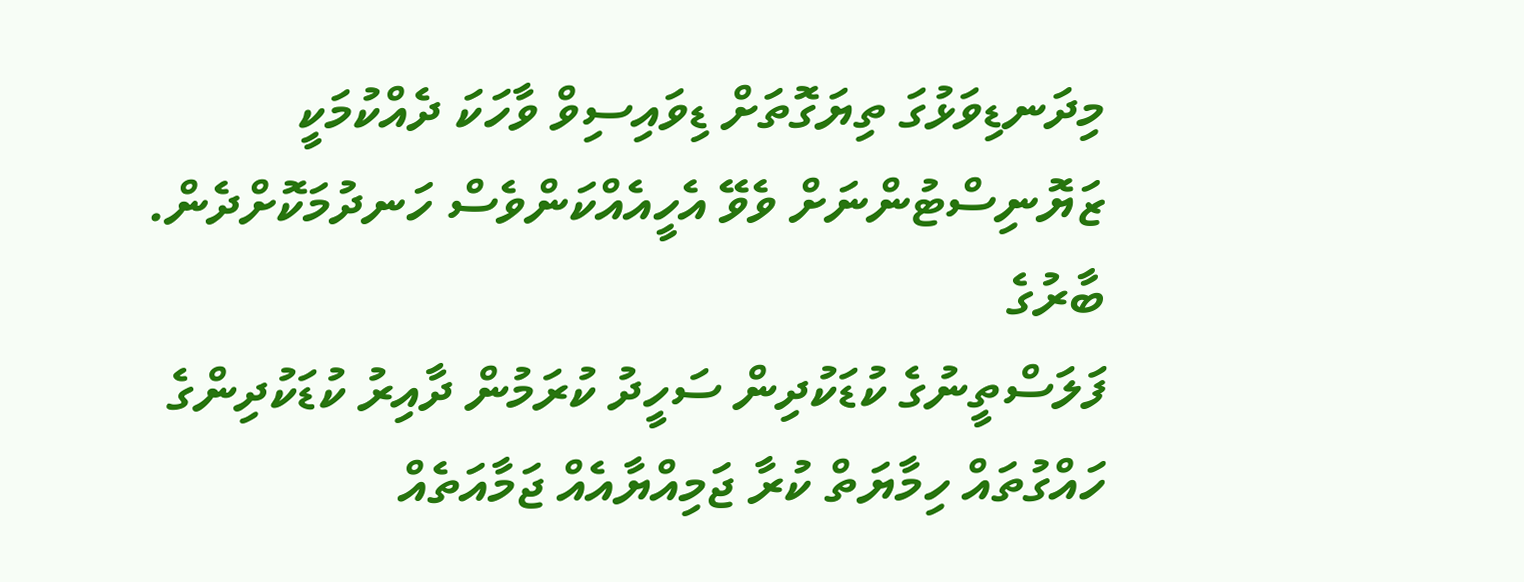މިދަނޑިވަޅުގަ ތިޔަގޮތަށް ޑިވައިސިވް ވާހަކަ ދެއްކުމަކީ ޒަޔޮނިސްޓުންނަށް ވެވޭ އެހީއެއްކަންވެސް ހަނދުމަކޮށްދެން.
ބާރުގެ
ފަލަސްތީނުގެ ކުޑަކުދިން ސަހީދު ކުރަމުން ދާއިރު ކުޑަކުދިންގެ ހައްގުތައް ހިމާޔަތް ކުރާ ޖަމިއްޔާއެއް ޖަމާއަތެއް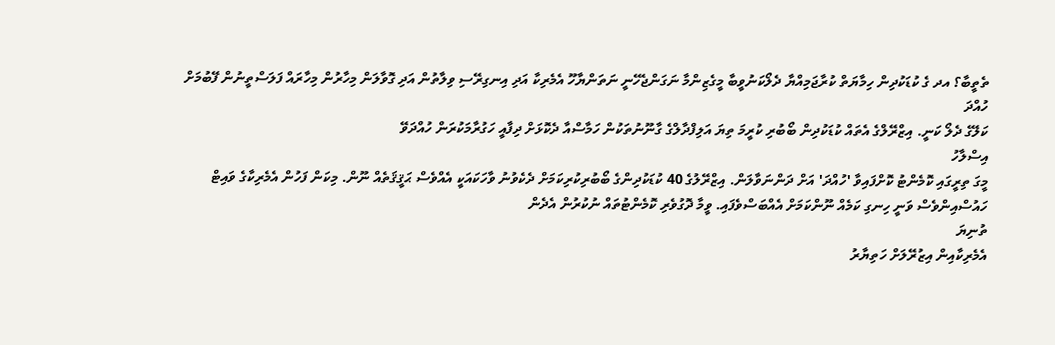ތެތީބާ؟ އދ ގެ ކުޑަކުދިން ހިމާޔަތް ކުރާޖަމިއްޔާ ދެލޯކަނުވީބާ މީގެޒިންމާ ނަގަންޖެހޭނީ ނަތަންޔާހޫ އެމެރިކާ އަދި އިނގިރޭސި ވިލާތުން އަދި ގޮވާލަން މިހާރުން މިހާރައް ފަލަސްތީނުން ފޭބުމަށް
ހުއްދަ
ކަލޭގެ ދެލޯ ކަނީ. އިޒްރޭލްގެ އެތައް ކުޑަކުދިން ބޯބުރި ކުރީމަ ތިޔަ އަލިފްދާލްގެ ގާނޫނުތަކުން ހަމާސްއާ ދެކޮޅަށް ދިފާއީ ހަގުރާމަކުރަން ހުއްދަވޭ
އިސްލާހު
މީގަ ތިރީގައި ކޮމެންޓު ކޮށްފައިވާ 'ހުއްދަ' އަށް ދަންނަވާލަން. އިޒްރޭލުގެ 40 ކުޑަކުދިންގެ ބޯބުރިކުރިކަމަށް ދެކެވުނު ވާހަކައަކީ އެއްވެސް ޙަޤީޤަތެއް ނޫން. މިކަން ފަހުން އެމެރިކާގެ ވައިޓް ހައުސްއިންވެސް ވަނީ ހިނގި ކަމެއް ނޫންކަމަށް އެއްބަސްވެފައި. ވީމާ ދޮގުވެރި ކޮމެންޓުތައް ނުކުރުން އެދެން
ތުނިޔަ
އެމެރިކާއިން އިޒުރޭލަށް ހަތިޔާރު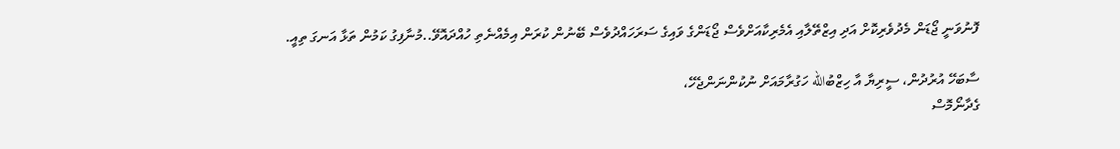ފޮނުވަނީ ޖޯޑަން މެދުވެރިކޮށް އަދި އިޒްތޭލާއި އެމެރިކާއަށްވެސް ޖޯޑަންގެ ވައިގެ ސަރަހައްދުވެސް ބޭނުން ކުރަން އިމެއްނެތި ހުއްދައޮވޭ..މުނާފިގު ކަމުން ތަޅާ އަނގަ ތިއީ.

ސާބަހޭ އުރުދުން، ސީރިޔާ އާ ހިޒްބުالله ހަގުރާމައަށް ނުކުންނަންޖެހޭ،
ގެދާނޯމޮސް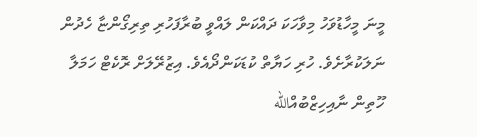މީނަ މީހާޑުވަހު މިވާހަކަ ދައްކަން ލައްވީ ބުރާފަހުރި ތިރިގޯންޏާ ހެދުން ނަލަކުރާށެވެ. ހުރި ހަޔާތް ކުޑަކަންދޯއެވެ. އިޒުރޭލަށް ރޮކެޓް ހަމަލާ ހޫތިން ނާއިހިޒްބުއްالله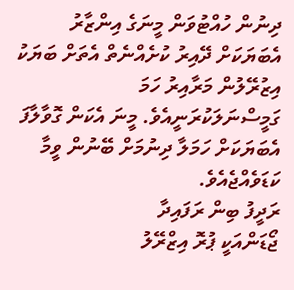ދިނުން ހުއްޓުވަން މީނަގެ އިންޒާރު އެބަޔަކަށް ދޭއިރު ކުށެއްނެތް އެތަށް ބަޔަކު އިޒުރޭލުން މަރާއިރު ހަމަ ގަމީސްނަލަކުރަނީއެވެ. މީނަ އެކަން ގޮވާލާފަ އެބަޔަކަށް ހަމަލާ ދިނުމަށް ބޭނުން ވީމާ ކަޑަވެއްޖެއެވެ.
ރަދީފު ބިން ރަފައިދާ
ޖޯޑަންއަކީ ޕުރޮ އިޒްރޭލު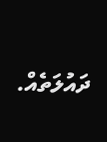ދައުލަތެއް.